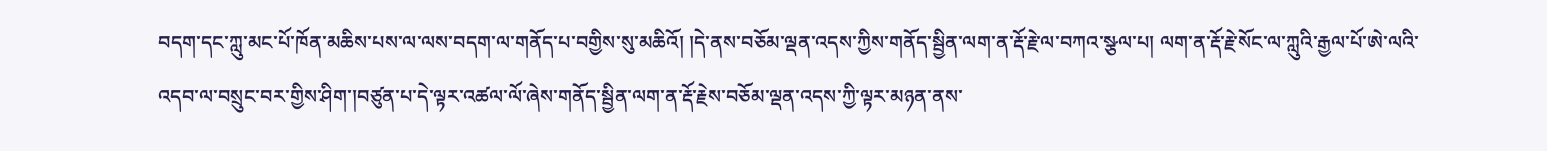བདག་དང་ཀླུ་མང་པོ་ཁོན་མཆིས་པས་ལ་ལས་བདག་ལ་གནོད་པ་བགྱིས་སུ་མཆིའོ། །དེ་ནས་བཅོམ་ལྡན་འདས་ཀྱིས་གནོད་སྦྱིན་ལག་ན་རྡོ་རྗེ་ལ་བཀའ་སྩལ་པ། ལག་ན་རྡོ་རྗེ་སོང་ལ་ཀླུའི་རྒྱལ་པོ་ཨེ་ལའི་འདབ་ལ་བསྲུང་བར་གྱིས་ཤིག་།བཙུན་པ་དེ་ལྟར་འཚལ་ལོ་ཞེས་གནོད་སྦྱིན་ལག་ན་རྡོ་རྗེས་བཅོམ་ལྡན་འདས་ཀྱི་ལྟར་མཉན་ནས་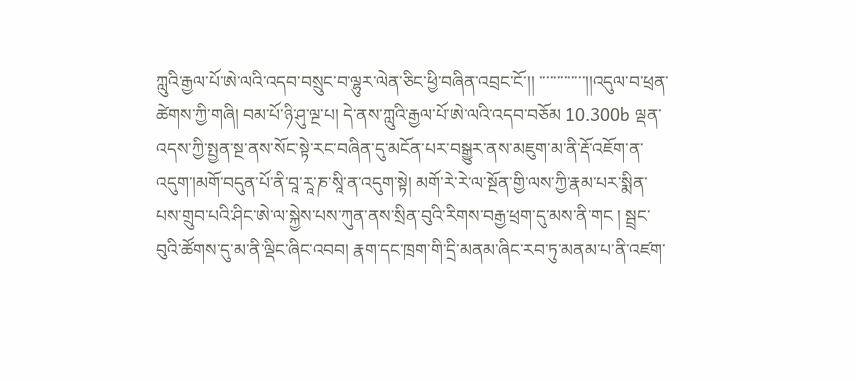ཀླུའི་རྒྱལ་པོ་ཨེ་ལའི་འདབ་བསྲུང་བ་ལྷུར་ལེན་ཅིང་ཕྱི་བཞིན་འབྲང་ངོ་།། ་་་་་་་་་་་་་།།འདུལ་བ་ཕྲན་ཚེགས་ཀྱི་གཞི། བམ་པོ་ཉི་ཤུ་ལྔ་པ། དེ་ནས་ཀླུའི་རྒྱལ་པོ་ཨེ་ལའི་འདབ་བཅོམ 10.300b ལྡན་འདས་ཀྱི་སྤྱན་སྔ་ནས་སོང་སྟེ་རང་བཞིན་དུ་མངོན་པར་བསྒྱུར་ནས་མཇུག་མ་ནི་རྡོ་འཇོག་ན་འདུག་།མགོ་བདུན་པོ་ནི་བཱ་རཱ་ཎ་སཱི་ན་འདུག་སྟེ། མགོ་རེ་རེ་ལ་སྔོན་གྱི་ལས་ཀྱི་རྣམ་པར་སྨིན་པས་གྲུབ་པའི་ཤིང་ཨེ་ལ་སྐྱེས་པས་ཀུན་ནས་སྲིན་བུའི་རིགས་བརྒྱ་ཕྲག་དུ་མས་ནི་གང ། སྦྲང་བུའི་ཚོགས་དུ་མ་ནི་ལྡིང་ཞིང་འབབ། རྣག་དང་ཁྲག་གི་དྲི་མནམ་ཞིང་རབ་ཏུ་མནམ་པ་ནི་འཛག་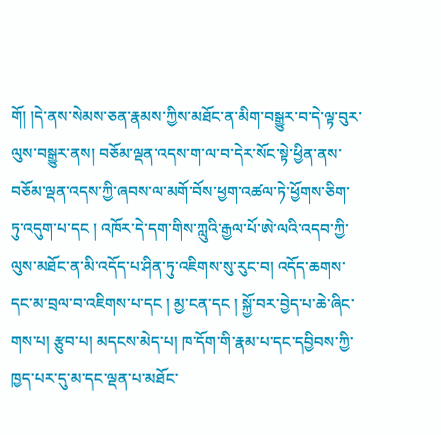གོ། །དེ་ནས་སེམས་ཅན་རྣམས་ཀྱིས་མཐོང་ན་མིག་བསྒྱུར་བ་དེ་ལྟ་བུར་ལུས་བསྒྱུར་ནས། བཅོམ་ལྡན་འདས་ག་ལ་བ་དེར་སོང་སྟེ་ཕྱིན་ནས་བཅོམ་ལྡན་འདས་ཀྱི་ཞབས་ལ་མགོ་བོས་ཕྱག་འཚལ་ཏེ་ཕྱོགས་ཅིག་ཏུ་འདུག་པ་དང ། འཁོར་དེ་དག་གིས་ཀླུའི་རྒྱལ་པོ་ཨེ་ལའི་འདབ་ཀྱི་ལུས་མཐོང་ན་མི་འདོད་པ་ཤིན་ཏུ་འཇིགས་སུ་རུང་བ། འདོད་ཆགས་དང་མ་བྲལ་བ་འཇིགས་པ་དང ། མྱ་ངན་དང ། སྐྱོ་བར་བྱེད་པ་ཆེ་ཞིང་གས་པ། རྩུབ་པ། མདངས་མེད་པ། ཁ་དོག་གི་རྣམ་པ་དང་དབྱིབས་ཀྱི་ཁྱད་པར་དུ་མ་དང་ལྡན་པ་མཐོང་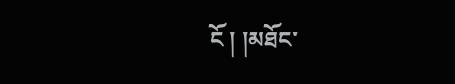ངོ ། །མཐོང་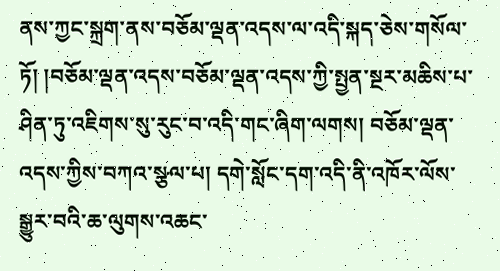ནས་ཀྱང་སྐྲག་ནས་བཅོམ་ལྡན་འདས་ལ་འདི་སྐད་ཅེས་གསོལ་ཏོ། །བཅོམ་ལྡན་འདས་བཅོམ་ལྡན་འདས་ཀྱི་སྤྱན་སྔར་མཆིས་པ་ཤིན་ཏུ་འཇིགས་སུ་རུང་བ་འདི་གང་ཞིག་ལགས། བཅོམ་ལྡན་འདས་ཀྱིས་བཀའ་སྩལ་པ། དགེ་སློང་དག་འདི་ནི་འཁོར་ལོས་སྒྱུར་བའི་ཆ་ལུགས་འཆང་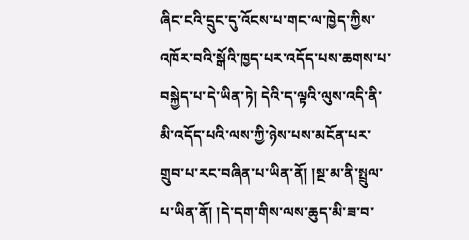ཞིང་ངའི་དྲུང་དུ་འོངས་པ་གང་ལ་ཁྱེད་ཀྱིས་འཁོར་བའི་སྒོའི་ཁྱད་པར་འདོད་པས་ཆགས་པ་བསྐྱེད་པ་དེ་ཡིན་ཏེ། དེའི་ད་ལྟའི་ལུས་འདི་ནི་མི་འདོད་པའི་ལས་ཀྱི་ཉེས་པས་མངོན་པར་གྲུབ་པ་རང་བཞིན་པ་ཡིན་ནོ། །སྔ་མ་ནི་སྤྲུལ་པ་ཡིན་ནོ། །དེ་དག་གིས་ལས་ཆུད་མི་ཟ་བ་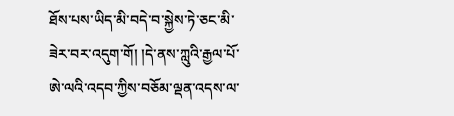ཐོས་པས་ཡིད་མི་བདེ་བ་སྐྱེས་ཏེ་ཅང་མི་ཟེར་བར་འདུག་གོ། །དེ་ནས་ཀླུའི་རྒྱལ་པོ་ཨེ་ལའི་འདབ་ཀྱིས་བཅོམ་ལྡན་འདས་ལ་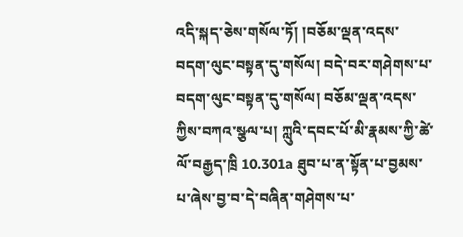འདི་སྐད་ཅེས་གསོལ་ཏོ། །བཅོམ་ལྡན་འདས་བདག་ལུང་བསྟན་དུ་གསོལ། བདེ་བར་གཤེགས་པ་བདག་ལུང་བསྟན་དུ་གསོལ། བཅོམ་ལྡན་འདས་ཀྱིས་བཀའ་སྩལ་པ། ཀླུའི་དབང་པོ་མི་རྣམས་ཀྱི་ཚེ་ལོ་བརྒྱད་ཁྲི 10.301a ཐུབ་པ་ན་སྟོན་པ་བྱམས་པ་ཞེས་བྱ་བ་དེ་བཞིན་གཤེགས་པ་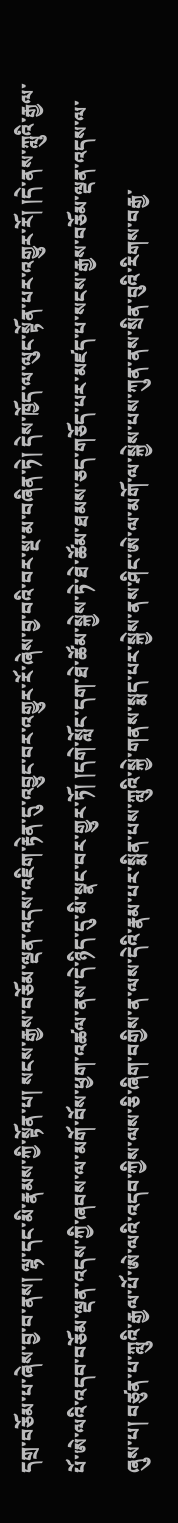དགྲ་བཅོམ་པ་ཞེས་བྱ་བ་ནས། ལྷ་དང་མི་རྣམས་ཀྱི་སྟོན་པ། སངས་རྒྱས་བཅོམ་ལྡན་འདས་འཇིག་རྟེན་དུ་འབྱུང་བར་འགྱུར་རོ་ཞེས་བྱ་བའི་བར་སྔ་མ་བཞིན་ཏེ། དེས་ཁྱོད་ལ་ལུང་སྟོན་པར་འགྱུར་རོ། །དེ་ནས་ཀླུའི་རྒྱལ་པོ་ཨེ་ལའི་འདབ་བཅོམ་ལྡན་འདས་ཀྱི་ཞབས་ལ་མགོ་བོས་ཕྱག་འཚལ་ནས་དེ་ཉིད་དུ་མི་སྣང་བར་གྱུར་ཏོ། །དགེ་སློང་དག་ཐེ་ཚོམ་སྐྱེས་ཏེ་ཐེ་ཚོམ་ཐམས་ཅད་གཅོད་པར་མཛད་པ་སངས་རྒྱས་བཅོམ་ལྡན་འདས་ལ་ཞུས་པ། བཙུན་པ་ཀླུའི་རྒྱལ་པོ་ཨེ་ལའི་འདབ་ཀྱིས་ལས་ཅི་ཞིག་བགྱིས་ན་ལས་དེའི་རྣམ་པར་སྨིན་པས་ཀླུའི་སྐྱེ་གནས་སྨད་པར་སྐྱེས་ནས་ཤིང་ཨེ་ལ་མགོ་ལ་སྐྱེས་པས་ཀུན་ནས་སྲིན་བུའི་རིགས་བརྒྱ་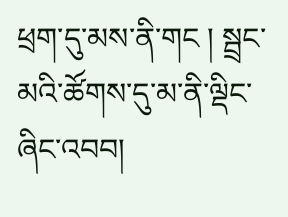ཕྲག་དུ་མས་ནི་གང ། སྦྲང་མའི་ཚོགས་དུ་མ་ནི་ལྡིང་ཞིང་འབབ།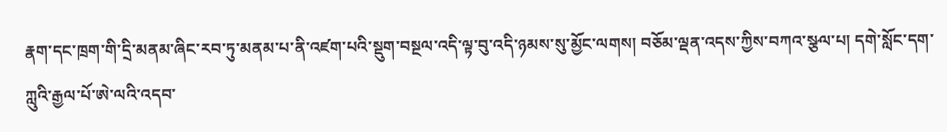རྣག་དང་ཁྲག་གི་དྲི་མནམ་ཞིང་རབ་ཏུ་མནམ་པ་ནི་འཛག་པའི་སྡུག་བསྔལ་འདི་ལྟ་བུ་འདི་ཉམས་སུ་མྱོང་ལགས། བཅོམ་ལྡན་འདས་ཀྱིས་བཀའ་སྩལ་པ། དགེ་སློང་དག་ཀླུའི་རྒྱལ་པོ་ཨེ་ལའི་འདབ་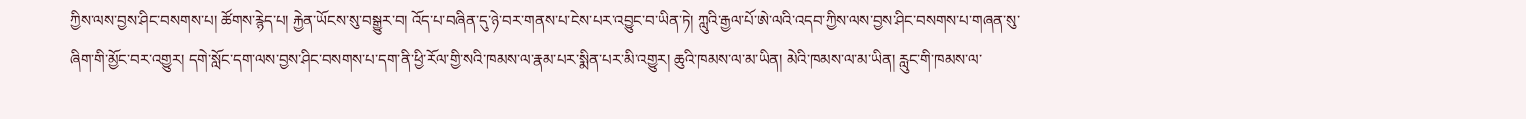ཀྱིས་ལས་བྱས་ཤིང་བསགས་པ། ཚོགས་རྙེད་པ། རྐྱེན་ཡོངས་སུ་བསྒྱུར་བ། འོད་པ་བཞིན་དུ་ཉེ་བར་གནས་པ་ངེས་པར་འབྱུང་བ་ཡིན་ཏེ། ཀླུའི་རྒྱལ་པོ་ཨེ་ལའི་འདབ་ཀྱིས་ལས་བྱས་ཤིང་བསགས་པ་གཞན་སུ་ཞིག་གི་མྱོང་བར་འགྱུར། དགེ་སློང་དག་ལས་བྱས་ཤིང་བསགས་པ་དག་ནི་ཕྱི་རོལ་གྱི་སའི་ཁམས་ལ་རྣམ་པར་སྨིན་པར་མི་འགྱུར། ཆུའི་ཁམས་ལ་མ་ཡིན། མེའི་ཁམས་ལ་མ་ཡིན། རླུང་གི་ཁམས་ལ་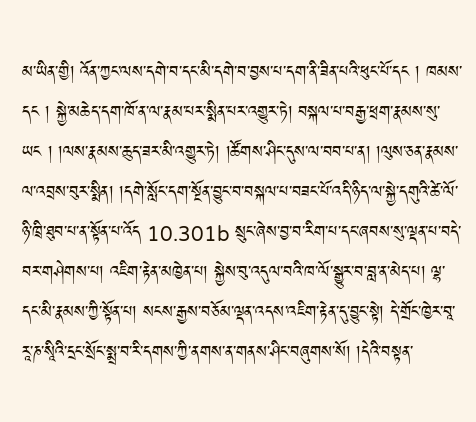མ་ཡིན་གྱི། འོན་ཀྱང་ལས་དགེ་བ་དང་མི་དགེ་བ་བྱས་པ་དག་ནི་ཟིན་པའི་ཕུང་པོ་དང ། ཁམས་དང ། སྐྱེ་མཆེད་དག་ཁོ་ན་ལ་རྣམ་པར་སྨིན་པར་འགྱུར་ཏེ། བསྐལ་པ་བརྒྱ་ཕྲག་རྣམས་སུ་ཡང ། །ལས་རྣམས་ཆུད་ཟར་མི་འགྱུར་ཏེ། །ཚོགས་ཤིང་དུས་ལ་བབ་པ་ན། །ལུས་ཅན་རྣམས་ལ་འབྲས་བུར་སྨིན། །དགེ་སློང་དག་སྔོན་བྱུང་བ་བསྐལ་པ་བཟང་པོ་འདི་ཉིད་ལ་སྐྱེ་དགུའི་ཚེ་ལོ་ཉི་ཁྲི་ཐུབ་པ་ན་སྟོན་པ་འོད 10.301b སྲུང་ཞེས་བྱ་བ་རིག་པ་དང་ཞབས་སུ་ལྡན་པ་བདེ་བར་གཤེགས་པ། འཇིག་རྟེན་མཁྱེན་པ། སྐྱེས་བུ་འདུལ་བའི་ཁ་ལོ་སྒྱུར་བ་བླ་ན་མེད་པ། ལྷ་དང་མི་རྣམས་ཀྱི་སྟོན་པ། སངས་རྒྱས་བཅོམ་ལྡན་འདས་འཇིག་རྟེན་དུ་བྱུང་སྟེ། དེ་གྲོང་ཁྱེར་བཱ་རཱ་ཎ་སཱིའི་དྲང་སྲོང་སྨྲ་བ་རི་དགས་ཀྱི་ནགས་ན་གནས་ཤིང་བཞུགས་སོ། །དེའི་བསྟན་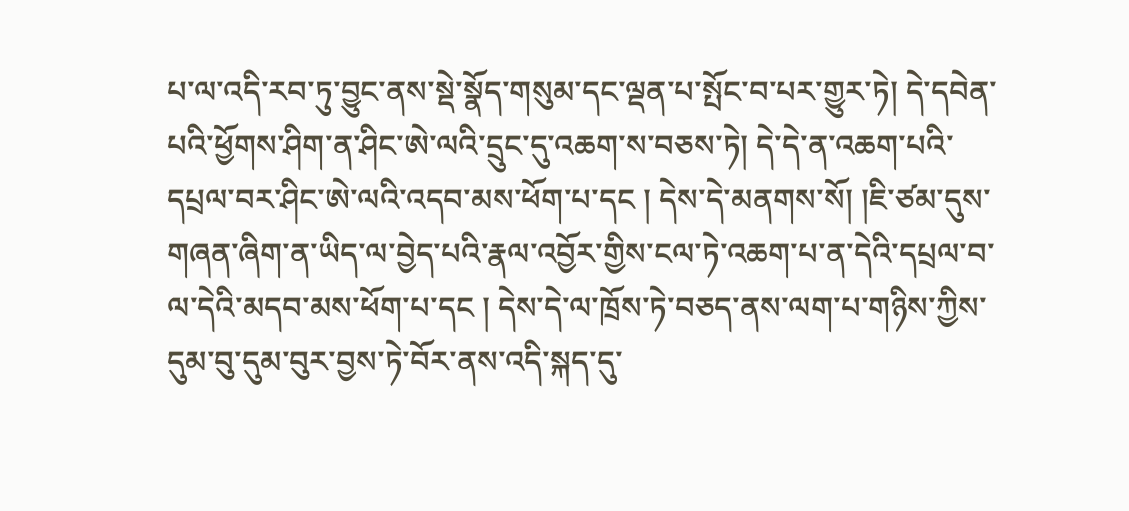པ་ལ་འདི་རབ་ཏུ་བྱུང་ནས་སྡེ་སྣོད་གསུམ་དང་ལྡན་པ་སྤོང་བ་པར་གྱུར་ཏེ། དེ་དབེན་པའི་ཕྱོགས་ཤིག་ན་ཤིང་ཨེ་ལའི་དྲུང་དུ་འཆག་ས་བཅས་ཏེ། དེ་དེ་ན་འཆག་པའི་དཔྲལ་བར་ཤིང་ཨེ་ལའི་འདབ་མས་ཕོག་པ་དང ། དེས་དེ་མནགས་སོ། །ཇི་ཙམ་དུས་གཞན་ཞིག་ན་ཡིད་ལ་བྱེད་པའི་རྣལ་འབྱོར་གྱིས་ངལ་ཏེ་འཆག་པ་ན་དེའི་དཔྲལ་བ་ལ་དེའི་མདབ་མས་ཕོག་པ་དང ། དེས་དེ་ལ་ཁྲོས་ཏེ་བཅད་ནས་ལག་པ་གཉིས་ཀྱིས་དུམ་བུ་དུམ་བུར་བྱས་ཏེ་བོར་ནས་འདི་སྐད་དུ་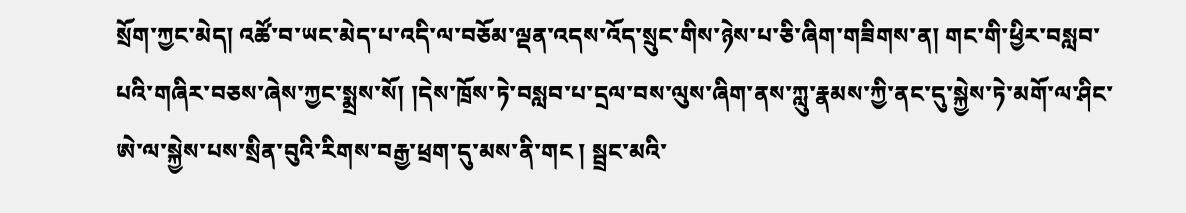སྲོག་ཀྱང་མེད། འཚོ་བ་ཡང་མེད་པ་འདི་ལ་བཅོམ་ལྡན་འདས་འོད་སྲུང་གིས་ཉེས་པ་ཅི་ཞིག་གཟིགས་ན། གང་གི་ཕྱིར་བསླབ་པའི་གཞིར་བཅས་ཞེས་ཀྱང་སྨྲས་སོ། །དེས་ཁྲོས་ཏེ་བསླབ་པ་དྲལ་བས་ལུས་ཞིག་ནས་ཀླུ་རྣམས་ཀྱི་ནང་དུ་སྐྱེས་ཏེ་མགོ་ལ་ཤིང་ཨེ་ལ་སྐྱེས་པས་སྲིན་བུའི་རིགས་བརྒྱ་ཕྲག་དུ་མས་ནི་གང ། སྦྲང་མའི་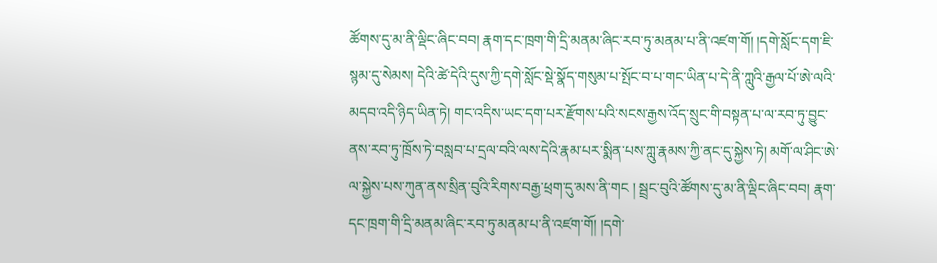ཚོགས་དུ་མ་ནི་ལྡིང་ཞིང་བབ། རྣག་དང་ཁྲག་གི་དྲི་མནམ་ཞིང་རབ་ཏུ་མནམ་པ་ནི་འཛག་གོ། །དགེ་སློང་དག་ཇི་སྙམ་དུ་སེམས། དེའི་ཚེ་དེའི་དུས་ཀྱི་དགེ་སློང་སྡེ་སྣོད་གསུམ་པ་སྤོང་བ་པ་གང་ཡིན་པ་དེ་ནི་ཀླུའི་རྒྱལ་པོ་ཨེ་ལའི་མདབ་འདི་ཉིད་ཡིན་ཏེ། གང་འདིས་ཡང་དག་པར་རྫོགས་པའི་སངས་རྒྱས་འོད་སྲུང་གི་བསྟན་པ་ལ་རབ་ཏུ་བྱུང་ནས་རབ་ཏུ་ཁྲོས་ཏེ་བསླབ་པ་དྲལ་བའི་ལས་དེའི་རྣམ་པར་སྨིན་པས་ཀླུ་རྣམས་ཀྱི་ནང་དུ་སྐྱེས་ཏེ། མགོ་ལ་ཤིང་ཨེ་ལ་སྐྱེས་པས་ཀུན་ནས་སྲིན་བུའི་རིགས་བརྒྱ་ཕྲག་དུ་མས་ནི་གང ། སྦྲང་བུའི་ཚོགས་དུ་མ་ནི་ལྡིང་ཞིང་བབ། རྣག་དང་ཁྲག་གི་དྲི་མནམ་ཞིང་རབ་ཏུ་མནམ་པ་ནི་འཛག་གོ། །དགེ་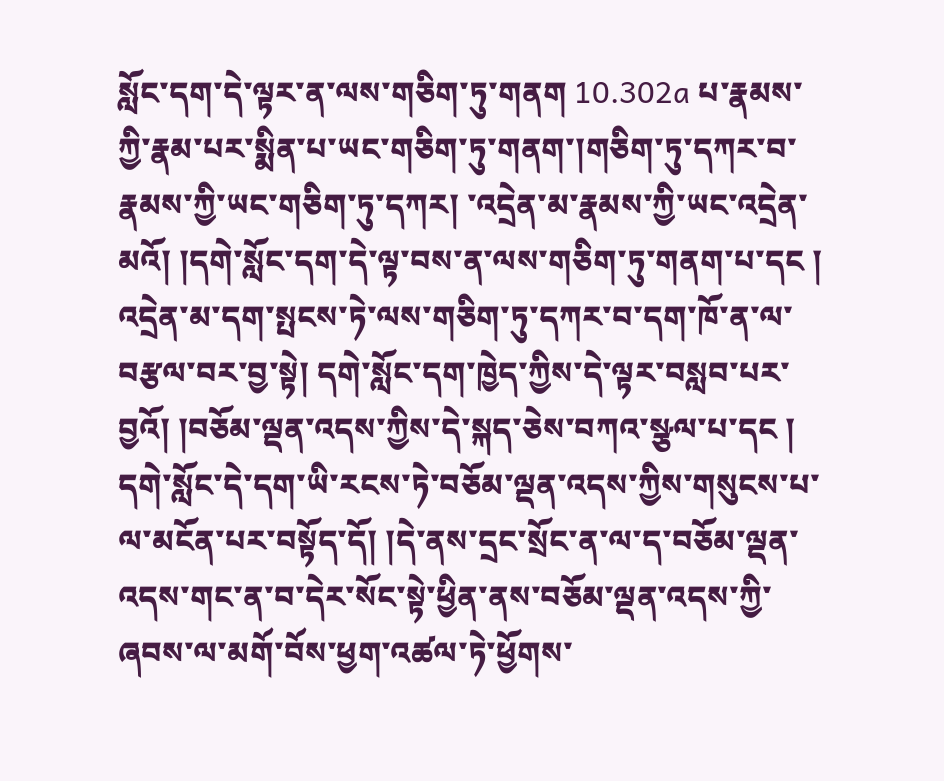སློང་དག་དེ་ལྟར་ན་ལས་གཅིག་ཏུ་གནག 10.302a པ་རྣམས་ཀྱི་རྣམ་པར་སྨིན་པ་ཡང་གཅིག་ཏུ་གནག་།གཅིག་ཏུ་དཀར་བ་རྣམས་ཀྱི་ཡང་གཅིག་ཏུ་དཀར། ་འདྲེན་མ་རྣམས་ཀྱི་ཡང་འདྲེན་མའོ། །དགེ་སློང་དག་དེ་ལྟ་བས་ན་ལས་གཅིག་ཏུ་གནག་པ་དང ། འདྲེན་མ་དག་སྤངས་ཏེ་ལས་གཅིག་ཏུ་དཀར་བ་དག་ཁོ་ན་ལ་བརྩལ་བར་བྱ་སྟེ། དགེ་སློང་དག་ཁྱེད་ཀྱིས་དེ་ལྟར་བསླབ་པར་བྱའོ། །བཅོམ་ལྡན་འདས་ཀྱིས་དེ་སྐད་ཅེས་བཀའ་སྩལ་པ་དང ། དགེ་སློང་དེ་དག་ཡི་རངས་ཏེ་བཅོམ་ལྡན་འདས་ཀྱིས་གསུངས་པ་ལ་མངོན་པར་བསྟོད་དོ། །དེ་ནས་དྲང་སྲོང་ན་ལ་ད་བཅོམ་ལྡན་འདས་གང་ན་བ་དེར་སོང་སྟེ་ཕྱིན་ནས་བཅོམ་ལྡན་འདས་ཀྱི་ཞབས་ལ་མགོ་བོས་ཕྱག་འཚལ་ཏེ་ཕྱོགས་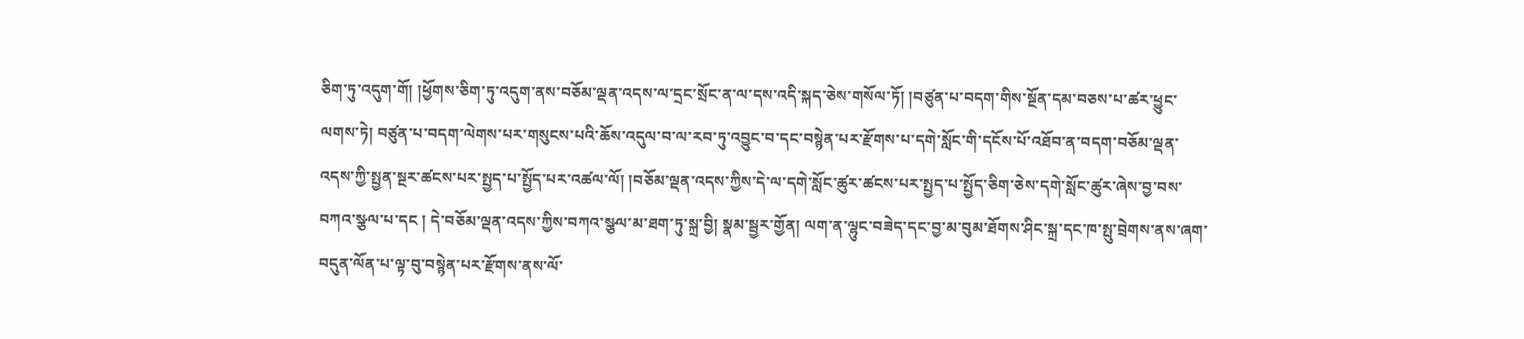ཅིག་ཏུ་འདུག་གོ། །ཕྱོགས་ཅིག་ཏུ་འདུག་ནས་བཅོམ་ལྡན་འདས་ལ་དྲང་སྲོང་ན་ལ་དས་འདི་སྐད་ཅེས་གསོལ་ཏོ། །བཙུན་པ་བདག་གིས་སྔོན་དམ་བཅས་པ་ཚར་ཕྱུང་ལགས་ཏེ། བཙུན་པ་བདག་ལེགས་པར་གསུངས་པའི་ཆོས་འདུལ་བ་ལ་རབ་ཏུ་འབྱུང་བ་དང་བསྙེན་པར་རྫོགས་པ་དགེ་སློང་གི་དངོས་པོ་འཐོབ་ན་བདག་བཅོམ་ལྡན་འདས་ཀྱི་སྤྱན་སྔར་ཚངས་པར་སྤྱད་པ་སྤྱོད་པར་འཚལ་ལོ། །བཅོམ་ལྡན་འདས་ཀྱིས་དེ་ལ་དགེ་སློང་ཚུར་ཚངས་པར་སྤྱད་པ་སྤྱོད་ཅིག་ཅེས་དགེ་སློང་ཚུར་ཞེས་བྱ་བས་བཀའ་སྩལ་པ་དང ། དེ་བཅོམ་ལྡན་འདས་ཀྱིས་བཀའ་སྩལ་མ་ཐག་ཏུ་སྐྲ་བྱི། སྣམ་སྦྱར་གྱོན། ལག་ན་ལྷུང་བཟེད་དང་བྱ་མ་བུམ་ཐོགས་ཤིང་སྐྲ་དང་ཁ་སྤུ་བྲེགས་ནས་ཞག་བདུན་ལོན་པ་ལྟ་བུ་བསྙེན་པར་རྫོགས་ནས་ལོ་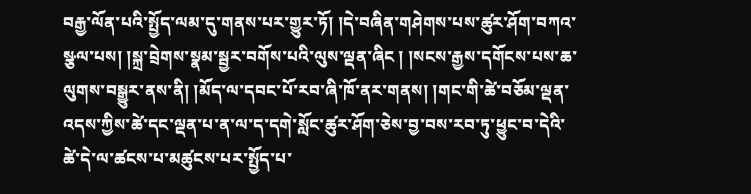བརྒྱ་ལོན་པའི་སྤྱོད་ལམ་དུ་གནས་པར་གྱུར་ཏོ། །དེ་བཞིན་གཤེགས་པས་ཚུར་ཤོག་བཀའ་སྩལ་པས། །སྐྲ་བྲེགས་སྣམ་སྦྱར་བགོས་པའི་ལུས་ལྡན་ཞིང ། །སངས་རྒྱས་དགོངས་པས་ཆ་ལུགས་བསྒྱུར་ནས་ནི། །མོད་ལ་དབང་པོ་རབ་ཞི་ཁོ་ནར་གནས། །གང་གི་ཚེ་བཅོམ་ལྡན་འདས་ཀྱིས་ཚེ་དང་ལྡན་པ་ན་ལ་ད་དགེ་སློང་ཚུར་ཤོག་ཅེས་བྱ་བས་རབ་ཏུ་ཕྱུང་བ་དེའི་ཚེ་དེ་ལ་ཚངས་པ་མཚུངས་པར་སྤྱོད་པ་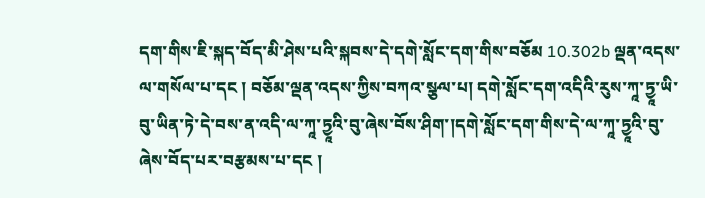དག་གིས་ཇི་སྐད་བོད་མི་ཤེས་པའི་སྐབས་དེ་དགེ་སློང་དག་གིས་བཅོམ 10.302b ལྡན་འདས་ལ་གསོལ་པ་དང ། བཅོམ་ལྡན་འདས་ཀྱིས་བཀའ་སྩལ་པ། དགེ་སློང་དག་འདིའི་རུས་ཀཱ་ཏྱཱ་ཡི་བུ་ཡིན་ཏེ་དེ་བས་ན་འདི་ལ་ཀཱ་ཏྱཱའི་བུ་ཞེས་བོས་ཤིག་།དགེ་སློང་དག་གིས་དེ་ལ་ཀཱ་ཏྱཱའི་བུ་ཞེས་བོད་པར་བརྩམས་པ་དང །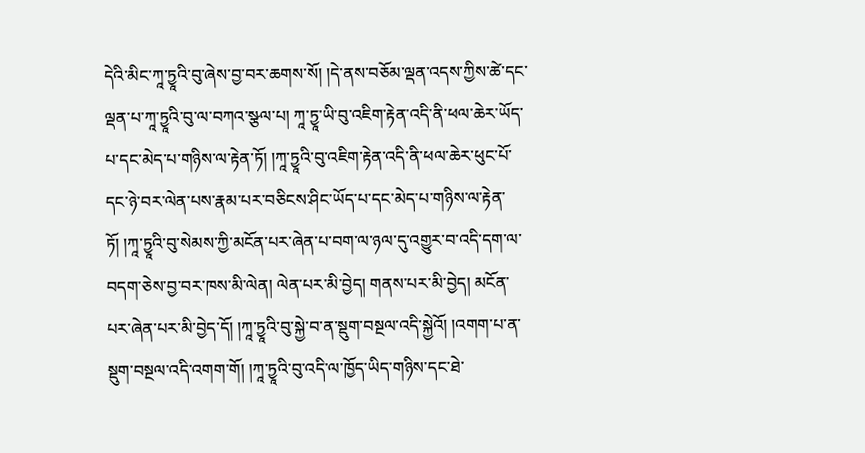དེའི་མིང་ཀཱ་ཏྱཱའི་བུ་ཞེས་བྱ་བར་ཆགས་སོ། །དེ་ནས་བཅོམ་ལྡན་འདས་ཀྱིས་ཚེ་དང་ལྡན་པ་ཀཱ་ཏྱཱའི་བུ་ལ་བཀའ་སྩལ་པ། ཀཱ་ཏྱཱ་ཡི་བུ་འཇིག་རྟེན་འདི་ནི་ཕལ་ཆེར་ཡོད་པ་དང་མེད་པ་གཉིས་ལ་རྟེན་ཏོ། །ཀཱ་ཏྱཱའི་བུ་འཇིག་རྟེན་འདི་ནི་ཕལ་ཆེར་ཕུང་པོ་དང་ཉེ་བར་ལེན་པས་རྣམ་པར་བཅིངས་ཤིང་ཡོད་པ་དང་མེད་པ་གཉིས་ལ་རྟེན་ཏོ། །ཀཱ་ཏྱཱའི་བུ་སེམས་ཀྱི་མངོན་པར་ཞེན་པ་བག་ལ་ཉལ་དུ་འགྱུར་བ་འདི་དག་ལ་བདག་ཅེས་བྱ་བར་ཁས་མི་ལེན། ལེན་པར་མི་བྱེད། གནས་པར་མི་བྱེད། མངོན་པར་ཞེན་པར་མི་བྱེད་དོ། །ཀཱ་ཏྱཱའི་བུ་སྐྱེ་བ་ན་སྡུག་བསྔལ་འདི་སྐྱེའོ། །འགག་པ་ན་སྡུག་བསྔལ་འདི་འགག་གོ། །ཀཱ་ཏྱཱའི་བུ་འདི་ལ་ཁྱོད་ཡིད་གཉིས་དང་ཐེ་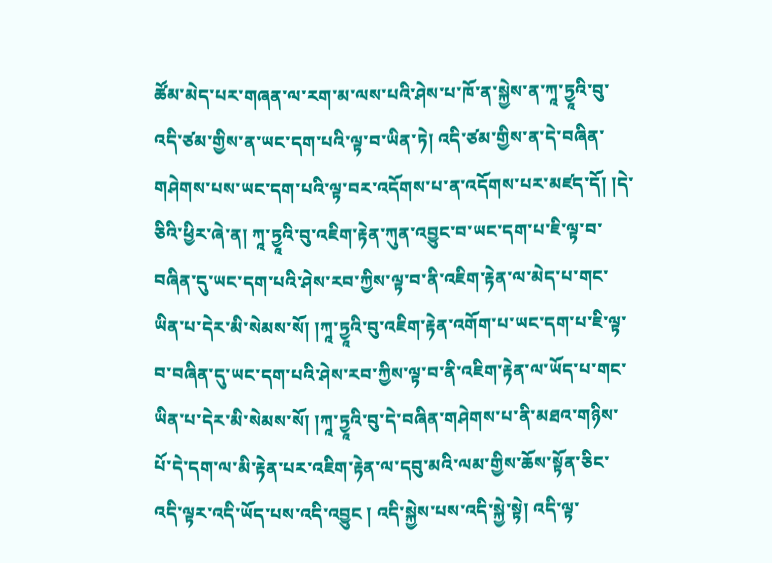ཚོམ་མེད་པར་གཞན་ལ་རག་མ་ལས་པའི་ཤེས་པ་ཁོ་ན་སྐྱེས་ན་ཀཱ་ཏྱཱའི་བུ་འདི་ཙམ་གྱིས་ན་ཡང་དག་པའི་ལྟ་བ་ཡིན་ཏེ། འདི་ཙམ་གྱིས་ན་དེ་བཞིན་གཤེགས་པས་ཡང་དག་པའི་ལྟ་བར་འདོགས་པ་ན་འདོགས་པར་མཛད་དོ། །དེ་ཅིའི་ཕྱིར་ཞེ་ན། ཀཱ་ཏྱཱའི་བུ་འཇིག་རྟེན་ཀུན་འབྱུང་བ་ཡང་དག་པ་ཇི་ལྟ་བ་བཞིན་དུ་ཡང་དག་པའི་ཤེས་རབ་ཀྱིས་ལྟ་བ་ནི་འཇིག་རྟེན་ལ་མེད་པ་གང་ཡིན་པ་དེར་མི་སེམས་སོ། །ཀཱ་ཏྱཱའི་བུ་འཇིག་རྟེན་འགོག་པ་ཡང་དག་པ་ཇི་ལྟ་བ་བཞིན་དུ་ཡང་དག་པའི་ཤེས་རབ་ཀྱིས་ལྟ་བ་ནི་འཇིག་རྟེན་ལ་ཡོད་པ་གང་ཡིན་པ་དེར་མི་སེམས་སོ། །ཀཱ་ཏྱཱའི་བུ་དེ་བཞིན་གཤེགས་པ་ནི་མཐའ་གཉིས་པོ་དེ་དག་ལ་མི་རྟེན་པར་འཇིག་རྟེན་ལ་དབུ་མའི་ལམ་གྱིས་ཆོས་སྟོན་ཅིང་འདི་ལྟར་འདི་ཡོད་པས་འདི་འབྱུང ། འདི་སྐྱེས་པས་འདི་སྐྱེ་སྟེ། འདི་ལྟ་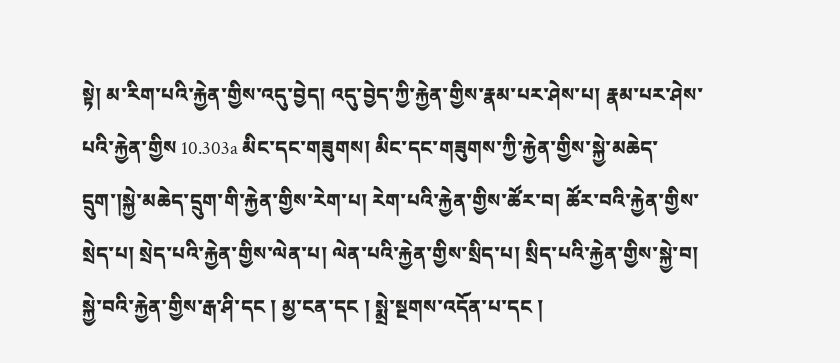སྟེ། མ་རིག་པའི་རྐྱེན་གྱིས་འདུ་བྱེད། འདུ་བྱེད་ཀྱི་རྐྱེན་གྱིས་རྣམ་པར་ཤེས་པ། རྣམ་པར་ཤེས་པའི་རྐྱེན་གྱིས 10.303a མིང་དང་གཟུགས། མིང་དང་གཟུགས་ཀྱི་རྐྱེན་གྱིས་སྐྱེ་མཆེད་དྲུག་།སྐྱེ་མཆེད་དྲུག་གི་རྐྱེན་གྱིས་རེག་པ། རེག་པའི་རྐྱེན་གྱིས་ཚོར་བ། ཚོར་བའི་རྐྱེན་གྱིས་སྲེད་པ། སྲེད་པའི་རྐྱེན་གྱིས་ལེན་པ། ལེན་པའི་རྐྱེན་གྱིས་སྲིད་པ། སྲིད་པའི་རྐྱེན་གྱིས་སྐྱེ་བ། སྐྱེ་བའི་རྐྱེན་གྱིས་རྒ་ཤི་དང ། མྱ་ངན་དང ། སྨྲེ་སྔགས་འདོན་པ་དང །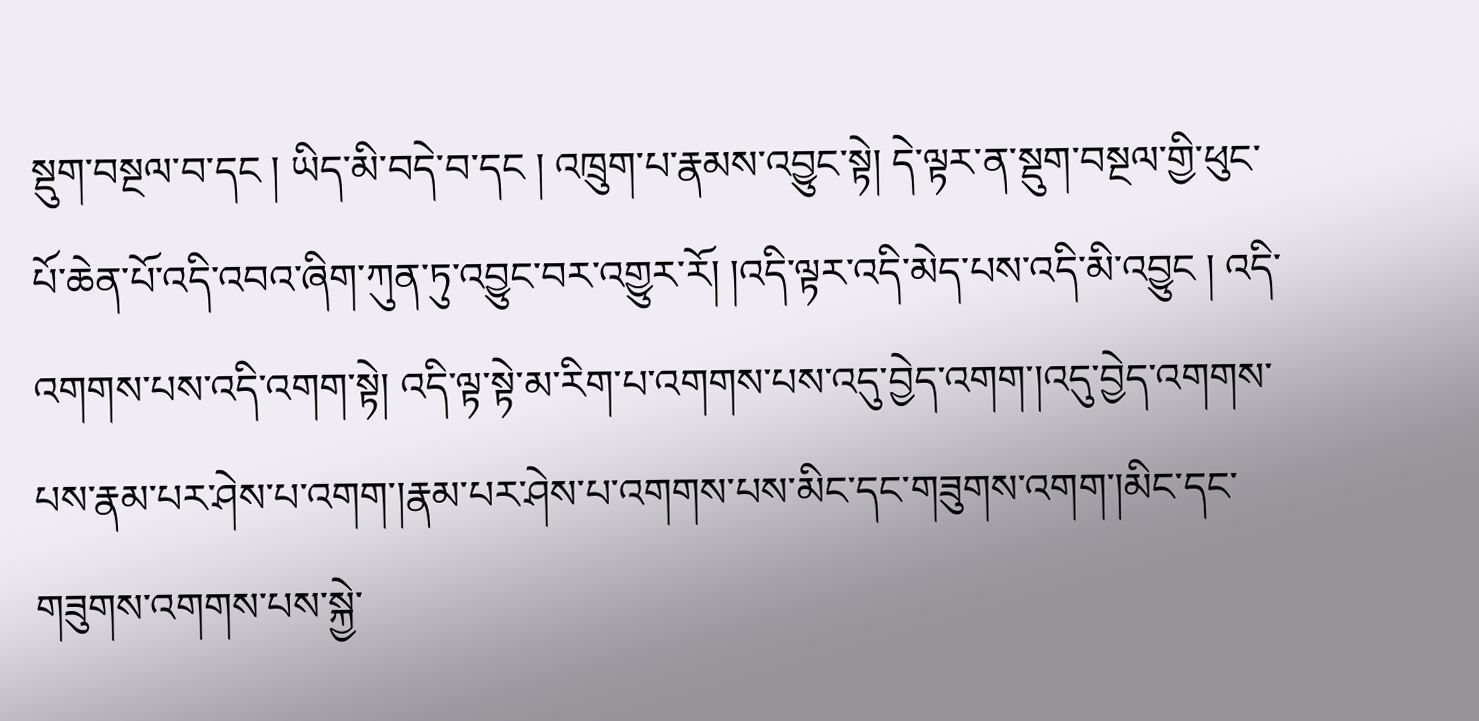སྡུག་བསྔལ་བ་དང ། ཡིད་མི་བདེ་བ་དང ། འཁྲུག་པ་རྣམས་འབྱུང་སྟེ། དེ་ལྟར་ན་སྡུག་བསྔལ་གྱི་ཕུང་པོ་ཆེན་པོ་འདི་འབའ་ཞིག་ཀུན་ཏུ་འབྱུང་བར་འགྱུར་རོ། །འདི་ལྟར་འདི་མེད་པས་འདི་མི་འབྱུང ། འདི་འགགས་པས་འདི་འགག་སྟེ། འདི་ལྟ་སྟེ་མ་རིག་པ་འགགས་པས་འདུ་བྱེད་འགག་།འདུ་བྱེད་འགགས་པས་རྣམ་པར་ཤེས་པ་འགག་།རྣམ་པར་ཤེས་པ་འགགས་པས་མིང་དང་གཟུགས་འགག་།མིང་དང་གཟུགས་འགགས་པས་སྐྱེ་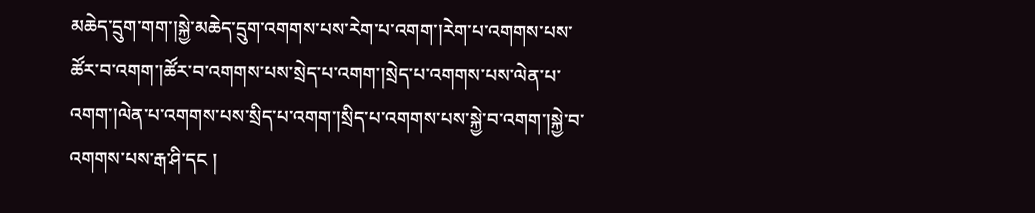མཆེད་དྲུག་གག་།སྐྱེ་མཆེད་དྲུག་འགགས་པས་རེག་པ་འགག་།རེག་པ་འགགས་པས་ཚོར་བ་འགག་།ཚོར་བ་འགགས་པས་སྲེད་པ་འགག་།སྲེད་པ་འགགས་པས་ལེན་པ་འགག་།ལེན་པ་འགགས་པས་སྲིད་པ་འགག་།སྲིད་པ་འགགས་པས་སྐྱེ་བ་འགག་།སྐྱེ་བ་འགགས་པས་རྒ་ཤི་དང །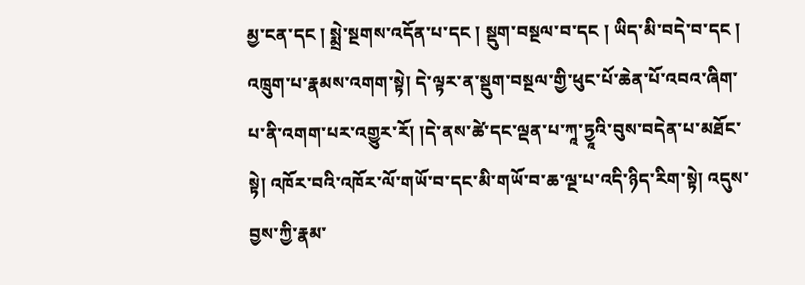མྱ་ངན་དང ། སྨྲེ་སྔགས་འདོན་པ་དང ། སྡུག་བསྔལ་བ་དང ། ཡིད་མི་བདེ་བ་དང ། འཁྲུག་པ་རྣམས་འགག་སྟེ། དེ་ལྟར་ན་སྡུག་བསྔལ་གྱི་ཕུང་པོ་ཆེན་པོ་འབའ་ཞིག་པ་ནི་འགག་པར་འགྱུར་རོ། །དེ་ནས་ཚེ་དང་ལྡན་པ་ཀཱ་ཏྱཱའི་བུས་བདེན་པ་མཐོང་སྟེ། འཁོར་བའི་འཁོར་ལོ་གཡོ་བ་དང་མི་གཡོ་བ་ཆ་ལྔ་པ་འདི་ཉིད་རིག་སྟེ། འདུས་བྱས་ཀྱི་རྣམ་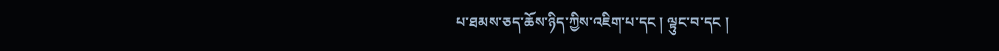པ་ཐམས་ཅད་ཆོས་ཉིད་ཀྱིས་འཇིག་པ་དང ། ལྟུང་བ་དང །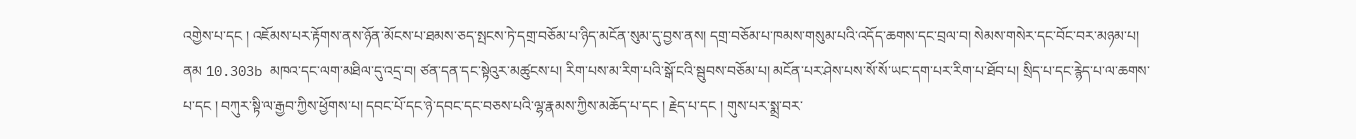འགྱེས་པ་དང ། འཇོམས་པར་རྟོགས་ནས་ཉོན་མོངས་པ་ཐམས་ཅད་སྤངས་ཏེ་དགྲ་བཅོམ་པ་ཉིད་མངོན་སུམ་དུ་བྱས་ནས། དགྲ་བཅོམ་པ་ཁམས་གསུམ་པའི་འདོད་ཆགས་དང་བྲལ་བ། སེམས་གསེར་དང་བོང་བར་མཉམ་པ། ནམ 10.303b མཁའ་དང་ལག་མཐིལ་དུ་འདྲ་བ། ཙན་དན་དང་སྟེའུར་མཚུངས་པ། རིག་པས་མ་རིག་པའི་སྒོ་ངའི་སྦུབས་བཅོམ་པ། མངོན་པར་ཤེས་པས་སོ་སོ་ཡང་དག་པར་རིག་པ་ཐོབ་པ། སྲིད་པ་དང་རྙེད་པ་ལ་ཆགས་པ་དང ། བཀུར་སྟི་ལ་རྒྱབ་ཀྱིས་ཕྱོགས་པ། དབང་པོ་དང་ཉེ་དབང་དང་བཅས་པའི་ལྷ་རྣམས་ཀྱིས་མཆོད་པ་དང ། རྗེད་པ་དང ། གུས་པར་སྨྲ་བར་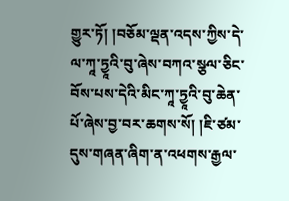གྱུར་ཏོ། །བཅོམ་ལྡན་འདས་ཀྱིས་དེ་ལ་ཀཱ་ཏྱཱའི་བུ་ཞེས་བཀའ་སྩལ་ཅིང་བོས་པས་དེའི་མིང་ཀཱ་ཏྱཱའི་བུ་ཆེན་པོ་ཞེས་བྱ་བར་ཆགས་སོ། །ཇི་ཙམ་དུས་གཞན་ཞིག་ན་འཕགས་རྒྱལ་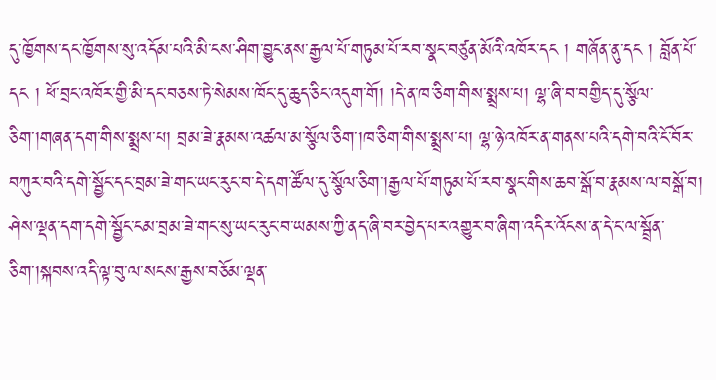དུ་ཁྱོགས་དང་ཁྱོགས་སུ་འདོམ་པའི་མི་ངས་ཤིག་བྱུང་ནས་རྒྱལ་པོ་གཏུམ་པོ་རབ་སྣང་བཙུན་མོའི་འཁོར་དང ། གཞོན་ནུ་དང ། བློན་པོ་དང ། ཕོ་བྲང་འཁོར་གྱི་མི་དང་བཅས་ཏེ་སེམས་ཁོང་དུ་ཆུད་ཅིང་འདུག་གོ། །དེ་ན་ཁ་ཅིག་གིས་སྨྲས་པ། ལྷ་ཞི་བ་བགྱིད་དུ་སྩོལ་ཅིག་།གཞན་དག་གིས་སྨྲས་པ། བྲམ་ཟེ་རྣམས་འཚལ་མ་སྩོལ་ཅིག་།ཁ་ཅིག་གིས་སྨྲས་པ། ལྷ་ཉེ་འཁོར་ན་གནས་པའི་དགེ་བའི་ངོ་བོར་བཀུར་བའི་དགེ་སྦྱོང་དང་བྲམ་ཟེ་གང་ཡང་རུང་བ་དེ་དག་ཚོལ་དུ་སྩོལ་ཅིག་།རྒྱལ་པོ་གཏུམ་པོ་རབ་སྣང་གིས་ཆབ་སྒོ་བ་རྣམས་ལ་བསྒོ་བ། ཤེས་ལྡན་དག་དགེ་སྦྱོང་ངམ་བྲམ་ཟེ་གང་སུ་ཡང་རུང་བ་ཡམས་ཀྱི་ནད་ཞི་བར་བྱེད་པར་འགྱུར་བ་ཞིག་འདིར་འོངས་ན་དེ་ང་ལ་སྦྲོན་ཅིག་།སྐབས་འདི་ལྟ་བུ་ལ་སངས་རྒྱས་བཅོམ་ལྡན་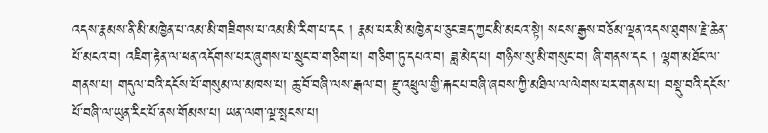འདས་རྣམས་ནི་མི་མཁྱེན་པ་འམ་མི་གཟིགས་པ་འམ་མི་རིག་པ་དང ། རྣམ་པར་མི་མཁྱེན་པ་ཅུང་ཟད་ཀྱང་མི་མངའ་སྟེ། སངས་རྒྱས་བཅོམ་ལྡན་འདས་ཐུགས་རྗེ་ཆེན་པོ་མངའ་བ། འཇིག་རྟེན་ལ་ཕན་འདོགས་པར་ཞུགས་པ་སྲུང་བ་གཅིག་པ། གཅིག་ཏུ་དཔའ་བ། ཟླ་མེད་པ། གཉིས་སུ་མི་གསུང་བ། ཞི་གནས་དང ། ལྷག་མཐོང་ལ་གནས་པ། གདུལ་བའི་དངོས་པོ་གསུམ་ལ་མཁས་པ། ཆུ་བོ་བཞི་ལས་རྒལ་བ། རྫུ་འཕྲུལ་གྱི་རྐང་པ་བཞི་ཞབས་ཀྱི་མཐིལ་ལ་ལེགས་པར་གནས་པ། བསྡུ་བའི་དངོས་པོ་བཞི་ལ་ཡུན་རིང་པོ་ནས་གོམས་པ། ཡན་ལག་ལྔ་སྤངས་པ།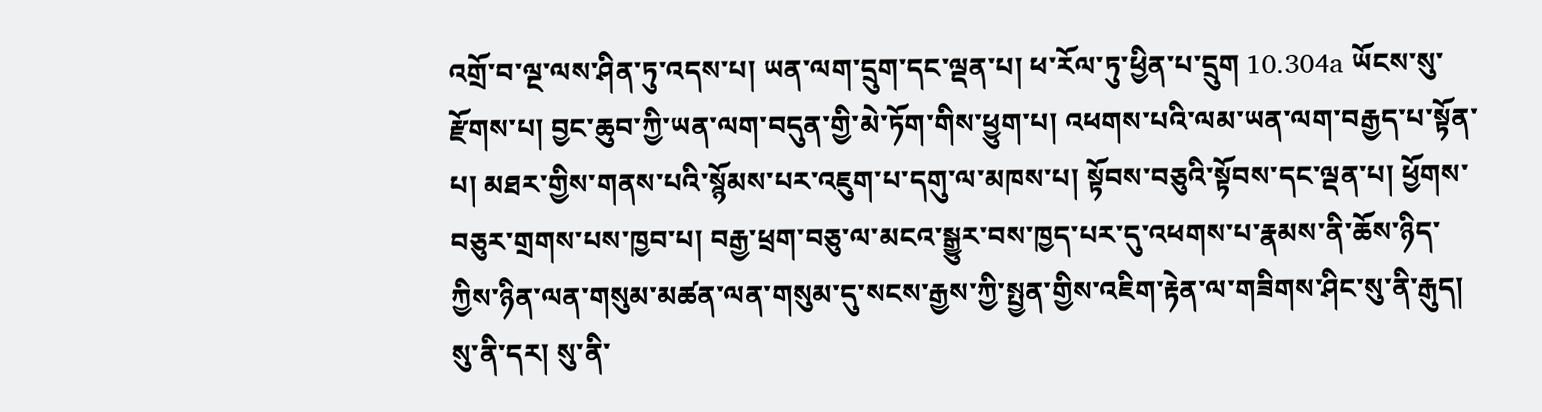འགྲོ་བ་ལྔ་ལས་ཤིན་ཏུ་འདས་པ། ཡན་ལག་དྲུག་དང་ལྡན་པ། ཕ་རོལ་ཏུ་ཕྱིན་པ་དྲུག 10.304a ཡོངས་སུ་རྫོགས་པ། བྱང་ཆུབ་ཀྱི་ཡན་ལག་བདུན་གྱི་མེ་ཏོག་གིས་ཕྱུག་པ། འཕགས་པའི་ལམ་ཡན་ལག་བརྒྱད་པ་སྟོན་པ། མཐར་གྱིས་གནས་པའི་སྙོམས་པར་འཇུག་པ་དགུ་ལ་མཁས་པ། སྟོབས་བཅུའི་སྟོབས་དང་ལྡན་པ། ཕྱོགས་བཅུར་གྲགས་པས་ཁྱབ་པ། བརྒྱ་ཕྲག་བཅུ་ལ་མངའ་སྒྱུར་བས་ཁྱད་པར་དུ་འཕགས་པ་རྣམས་ནི་ཆོས་ཉིད་ཀྱིས་ཉིན་ལན་གསུམ་མཚན་ལན་གསུམ་དུ་སངས་རྒྱས་ཀྱི་སྤྱན་གྱིས་འཇིག་རྟེན་ལ་གཟིགས་ཤིང་སུ་ནི་རྒུད། སུ་ནི་དར། སུ་ནི་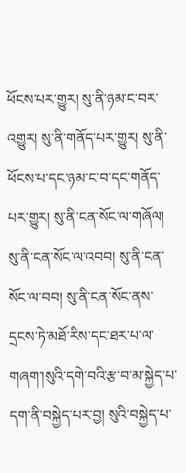ཕོངས་པར་གྱུར། སུ་ནི་ཉམ་ང་བར་འགྱུར། སུ་ནི་གནོད་པར་གྱུར། སུ་ནི་ཕོངས་པ་དང་ཉམ་ང་བ་དང་གནོད་པར་གྱུར། སུ་ནི་ངན་སོང་ལ་གཞོལ། སུ་ནི་ངན་སོང་ལ་འབབ། སུ་ནི་ངན་སོང་ལ་བབ། སུ་ནི་ངན་སོང་ནས་དྲངས་ཏེ་མཐོ་རིས་དང་ཐར་པ་ལ་གཞག་།སུའི་དགེ་བའི་རྩ་བ་མ་སྐྱེད་པ་དག་ནི་བསྐྱེད་པར་བྱ། སུའི་བསྐྱེད་པ་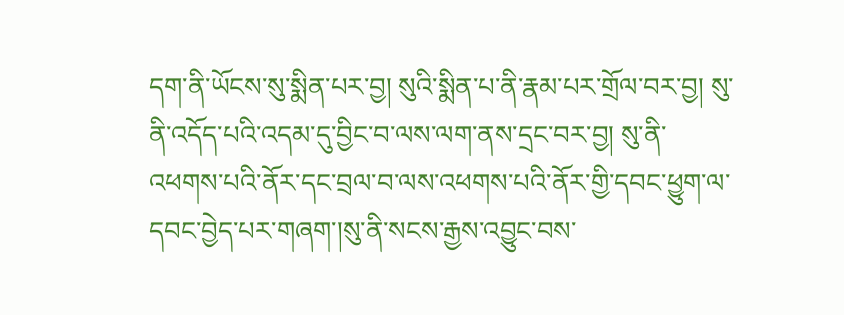དག་ནི་ཡོངས་སུ་སྨིན་པར་བྱ། སུའི་སྨིན་པ་ནི་རྣམ་པར་གྲོལ་བར་བྱ། སུ་ནི་འདོད་པའི་འདམ་དུ་བྱིང་བ་ལས་ལག་ནས་དྲང་བར་བྱ། སུ་ནི་འཕགས་པའི་ནོར་དང་བྲལ་བ་ལས་འཕགས་པའི་ནོར་གྱི་དབང་ཕྱུག་ལ་དབང་བྱེད་པར་གཞག་།སུ་ནི་སངས་རྒྱས་འབྱུང་བས་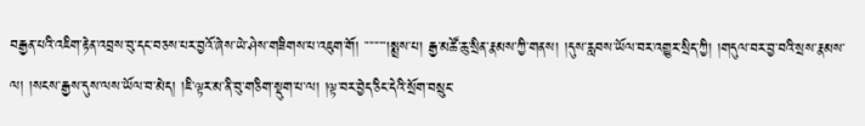བརྒྱན་པའི་འཇིག་རྟེན་འབྲས་བུ་དང་བཅས་པར་བྱའོ་ཞེས་ཡེ་ཤེས་གཟིགས་པ་འཇུག་གོ། ་་་་་་་་་།སྨྲས་པ། རྒྱ་མཚོ་ཆུ་སྲིན་རྣམས་ཀྱི་གནས། །དུས་རླབས་ཡོལ་བར་འགྱུར་སྲིད་ཀྱི། །གདུལ་བར་བྱ་བའི་སྲས་རྣམས་ལ། །སངས་རྒྱས་དུས་ལས་ཡོལ་བ་མེད། །ཇི་ལྟར་མ་ནི་བུ་གཅིག་སྡུག་པ་ལ། །ལྟ་བར་བྱེད་ཅིང་དེའི་སྲོག་བསྲུང་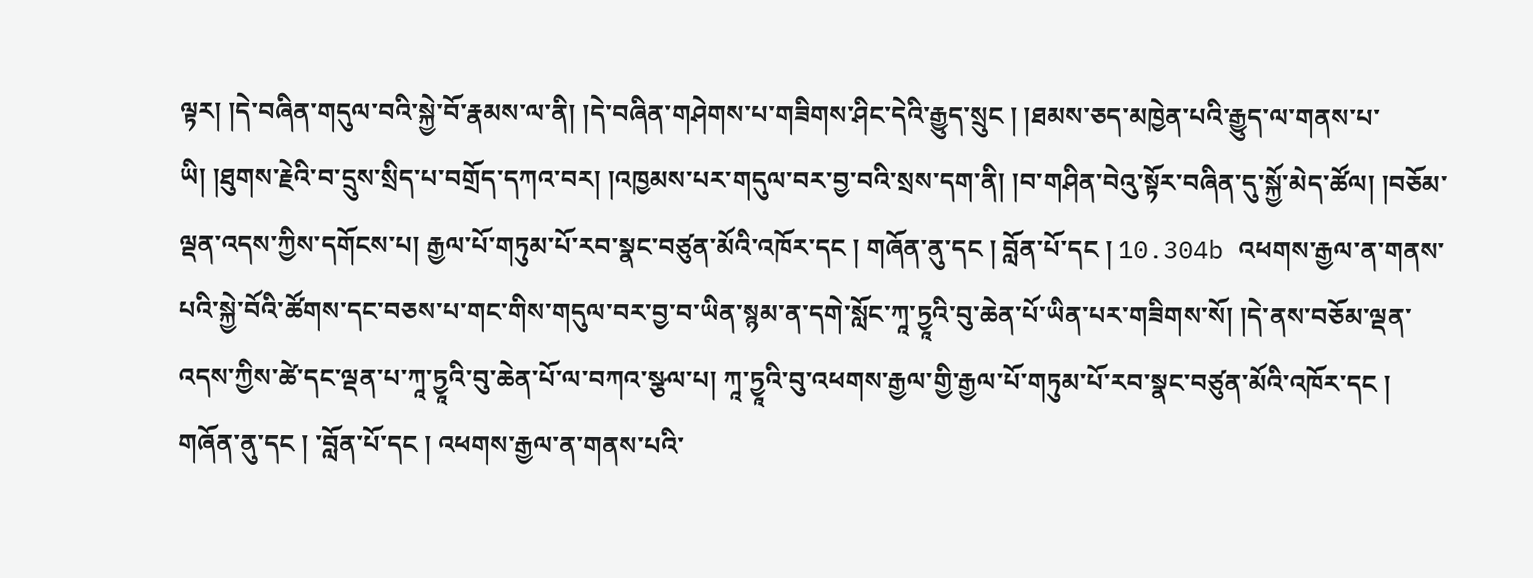ལྟར། །དེ་བཞིན་གདུལ་བའི་སྐྱེ་བོ་རྣམས་ལ་ནི། །དེ་བཞིན་གཤེགས་པ་གཟིགས་ཤིང་དེའི་རྒྱུད་སྲུང ། །ཐམས་ཅད་མཁྱེན་པའི་རྒྱུད་ལ་གནས་པ་ཡི། །ཐུགས་རྗེའི་བ་དྲུས་སྲིད་པ་བགྲོད་དཀའ་བར། །འཁྱམས་པར་གདུལ་བར་བྱ་བའི་སྲས་དག་ནི། །བ་གཤིན་བེའུ་སྟོར་བཞིན་དུ་སྐྱོ་མེད་ཚོལ། །བཅོམ་ལྡན་འདས་ཀྱིས་དགོངས་པ། རྒྱལ་པོ་གཏུམ་པོ་རབ་སྣང་བཙུན་མོའི་འཁོར་དང ། གཞོན་ནུ་དང ། བློན་པོ་དང ། 10.304b འཕགས་རྒྱལ་ན་གནས་པའི་སྐྱེ་བོའི་ཚོགས་དང་བཅས་པ་གང་གིས་གདུལ་བར་བྱ་བ་ཡིན་སྙམ་ན་དགེ་སློང་ཀཱ་ཏྱཱའི་བུ་ཆེན་པོ་ཡིན་པར་གཟིགས་སོ། །དེ་ནས་བཅོམ་ལྡན་འདས་ཀྱིས་ཚེ་དང་ལྡན་པ་ཀཱ་ཏྱཱའི་བུ་ཆེན་པོ་ལ་བཀའ་སྩལ་པ། ཀཱ་ཏྱཱའི་བུ་འཕགས་རྒྱལ་གྱི་རྒྱལ་པོ་གཏུམ་པོ་རབ་སྣང་བཙུན་མོའི་འཁོར་དང ། གཞོན་ནུ་དང ། ་བློན་པོ་དང ། འཕགས་རྒྱལ་ན་གནས་པའི་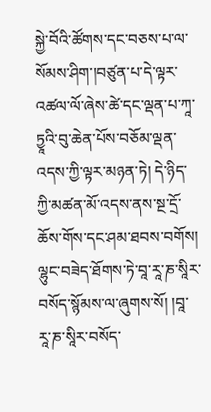སྐྱེ་བོའི་ཚོགས་དང་བཅས་པ་ལ་སོམས་ཤིག་།བཙུན་པ་དེ་ལྟར་འཚལ་ལོ་ཞེས་ཚེ་དང་ལྡན་པ་ཀཱ་ཏྱཱའི་བུ་ཆེན་པོས་བཅོམ་ལྡན་འདས་ཀྱི་ལྟར་མཉན་ཏེ། དེ་ཉིད་ཀྱི་མཚན་མོ་འདས་ནས་སྔ་དྲོ་ཆོས་གོས་དང་ཤམ་ཐབས་བགོས། ལྷུང་བཟེད་ཐོགས་ཏེ་བཱ་རཱ་ཎ་སཱིར་བསོད་སྙོམས་ལ་ཞུགས་སོ། །བཱ་རཱ་ཎ་སཱིར་བསོད་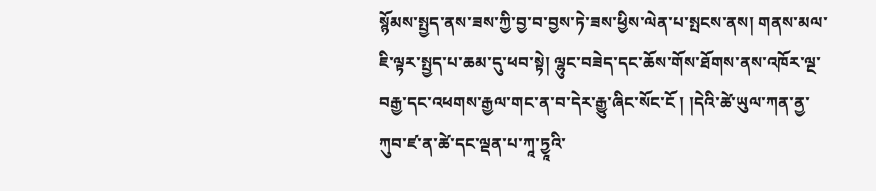སྙོམས་སྤྱད་ནས་ཟས་ཀྱི་བྱ་བ་བྱས་ཏེ་ཟས་ཕྱིས་ལེན་པ་སྤངས་ནས། གནས་མལ་ཇི་ལྟར་སྤྱད་པ་ཆམ་དུ་ཕབ་སྟེ། ལྷུང་བཟེད་དང་ཆོས་གོས་ཐོགས་ནས་འཁོར་ལྔ་བརྒྱ་དང་འཕགས་རྒྱལ་གང་ན་བ་དེར་རྒྱུ་ཞིང་སོང་ངོ ། །དེའི་ཚེ་ཡུལ་ཀན་ནྱ་ཀུབ་ཛ་ན་ཚེ་དང་ལྡན་པ་ཀཱ་ཏྱཱའི་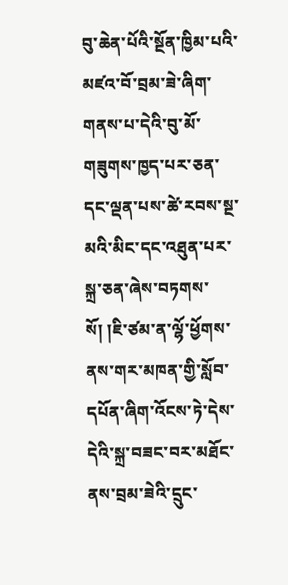བུ་ཆེན་པོའི་སྔོན་ཁྱིམ་པའི་མཛའ་བོ་བྲམ་ཟེ་ཞིག་གནས་པ་དེའི་བུ་མོ་གཟུགས་ཁྱད་པར་ཅན་དང་ལྡན་པས་ཚེ་རབས་སྔ་མའི་མིང་དང་འཐུན་པར་སྐྲ་ཅན་ཞེས་བཏགས་སོ། །ཇི་ཙམ་ན་ལྷོ་ཕྱོགས་ནས་གར་མཁན་གྱི་སློབ་དཔོན་ཞིག་འོངས་ཏེ་དེས་དེའི་སྐྲ་བཟང་བར་མཐོང་ནས་བྲམ་ཟེའི་དྲུང་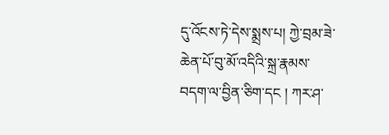དུ་འོངས་ཏེ་དེས་སྨྲས་པ། ཀྱེ་བྲམ་ཟེ་ཆེན་པོ་བུ་མོ་འདིའི་སྐྲ་རྣམས་བདག་ལ་བྱིན་ཅིག་དང ། ཀར་ཤ་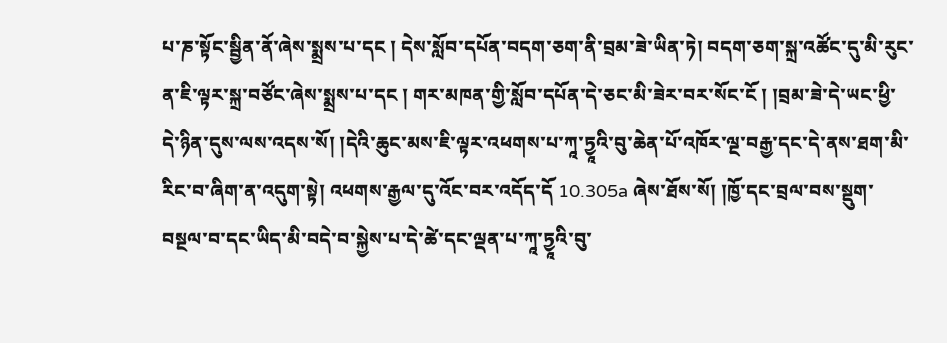པ་ཎ་སྟོང་སྦྱིན་ནོ་ཞེས་སྨྲས་པ་དང ། དེས་སློབ་དཔོན་བདག་ཅག་ནི་བྲམ་ཟེ་ཡིན་ཏེ། བདག་ཅག་སྐྲ་འཚོང་དུ་མི་རུང་ན་ཇི་ལྟར་སྐྲ་བཙོང་ཞེས་སྨྲས་པ་དང ། གར་མཁན་གྱི་སློབ་དཔོན་དེ་ཅང་མི་ཟེར་བར་སོང་ངོ ། །བྲམ་ཟེ་དེ་ཡང་ཕྱི་དེ་ཉིན་དུས་ལས་འདས་སོ། །དེའི་ཆུང་མས་ཇི་ལྟར་འཕགས་པ་ཀཱ་ཏྱཱའི་བུ་ཆེན་པོ་འཁོར་ལྔ་བརྒྱ་དང་དེ་ནས་ཐག་མི་རིང་བ་ཞིག་ན་འདུག་སྟེ། འཕགས་རྒྱལ་དུ་འོང་བར་འདོད་དོ 10.305a ཞེས་ཐོས་སོ། །ཁྱོ་དང་བྲལ་བས་སྡུག་བསྔལ་བ་དང་ཡིད་མི་བདེ་བ་སྐྱེས་པ་དེ་ཚེ་དང་ལྡན་པ་ཀཱ་ཏྱཱའི་བུ་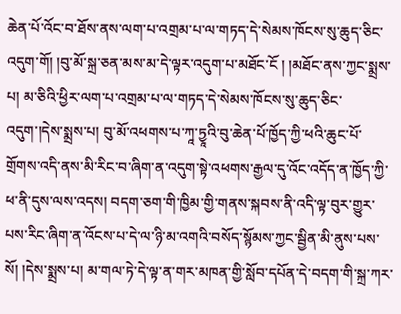ཆེན་པོ་འོང་བ་ཐོས་ནས་ལག་པ་འགྲམ་པ་ལ་གཏད་དེ་སེམས་ཁོངས་སུ་ཆུད་ཅིང་འདུག་གོ། །བུ་མོ་སྐྲ་ཅན་མས་མ་དེ་ལྟར་འདུག་པ་མཐོང་ངོ ། །མཐོང་ནས་ཀྱང་སྨྲས་པ། མ་ཅིའི་ཕྱིར་ལག་པ་འགྲམ་པ་ལ་གཏད་དེ་སེམས་ཁོངས་སུ་ཆུད་ཅིང་འདུག་།དེས་སྨྲས་པ། བུ་མོ་འཕགས་པ་ཀཱ་ཏྱཱའི་བུ་ཆེན་པོ་ཁྱོད་ཀྱི་ཕའི་ཆུང་པོ་གྲོགས་འདི་ནས་མི་རིང་བ་ཞིག་ན་འདུག་སྟེ་འཕགས་རྒྱལ་དུ་འོང་འདོད་ན་ཁྱོད་ཀྱི་ཕ་ནི་དུས་ལས་འདས། བདག་ཅག་གི་ཁྱིམ་གྱི་གནས་སྐབས་ནི་འདི་ལྟ་བུར་གྱུར་པས་རིང་ཞིག་ན་འོངས་པ་དེ་ལ་ཉི་མ་འགའི་བསོད་སྙོམས་ཀྱང་སྦྱིན་མི་ནུས་པས་སོ། །དེས་སྨྲས་པ། མ་གལ་ཏེ་དེ་ལྟ་ན་གར་མཁན་གྱི་སློབ་དཔོན་དེ་བདག་གི་སྐྲ་ཀར་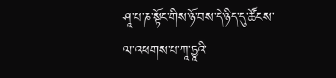ཤཱ་པ་ཎ་སྟོང་གིས་ཉོ་བས་དེ་ཉིད་དུ་ཚོངས་ལ་འཕགས་པ་ཀཱ་ཏྱཱའི་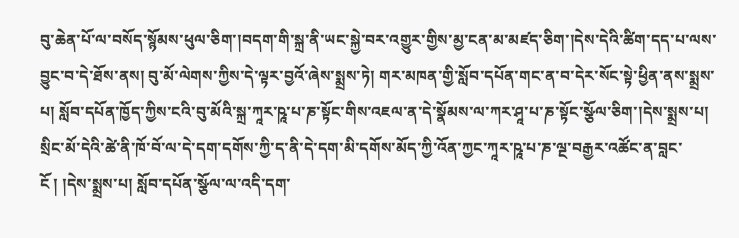བུ་ཆེན་པོ་ལ་བསོད་སྙོམས་ཕུལ་ཅིག་།བདག་གི་སྐྲ་ནི་ཡང་སྐྱེ་བར་འགྱུར་གྱིས་མྱ་ངན་མ་མཛད་ཅིག་།དེས་དེའི་ཚིག་དད་པ་ལས་བྱུང་བ་དེ་ཐོས་ནས། བུ་མོ་ལེགས་ཀྱིས་དེ་ལྟར་བྱའོ་ཞེས་སྨྲས་ཏེ། གར་མཁན་གྱི་སློབ་དཔོན་གང་ན་བ་དེར་སོང་སྟེ་ཕྱིན་ནས་སྨྲས་པ། སློབ་དཔོན་ཁྱོད་ཀྱིས་ངའི་བུ་མོའི་སྐྲ་ཀཱར་ཥཱ་པ་ཎ་སྟོང་གིས་འཇལ་ན་དེ་སྣོམས་ལ་ཀར་ཤཱ་པ་ཎ་སྟོང་སྩོལ་ཅིག་།དེས་སྨྲས་པ། སྲིང་མོ་དེའི་ཚེ་ནི་ཁོ་བོ་ལ་དེ་དག་དགོས་ཀྱི་ད་ནི་དེ་དག་མི་དགོས་མོད་ཀྱི་འོན་ཀྱང་ཀཱར་ཥཱ་པ་ཎ་ལྔ་བརྒྱར་འཚོང་ན་བླང་ངོ ། །དེས་སྨྲས་པ། སློབ་དཔོན་སྩོལ་ལ་འདི་དག་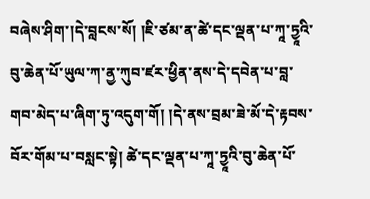བཞེས་ཤིག་།དེ་བླངས་སོ། །ཇི་ཙམ་ན་ཚེ་དང་ལྡན་པ་ཀཱ་ཏྱཱའི་བུ་ཆེན་པོ་ཡུལ་ཀ་ནྱ་ཀུབ་ཛར་ཕྱིན་ནས་དེ་དབེན་པ་བླ་གབ་མེད་པ་ཞིག་ཏུ་འདུག་གོ། །དེ་ནས་བྲམ་ཟེ་མོ་དེ་རྟབས་བོར་གོམ་པ་བསླང་སྟེ། ཚེ་དང་ལྡན་པ་ཀཱ་ཏྱཱའི་བུ་ཆེན་པོ་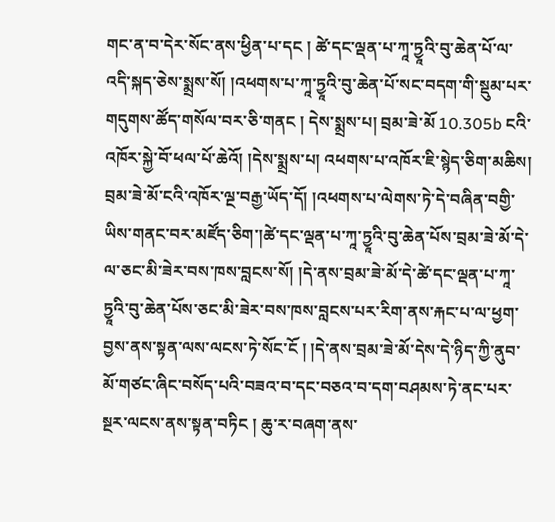གང་ན་བ་དེར་སོང་ནས་ཕྱིན་པ་དང ། ཚེ་དང་ལྡན་པ་ཀཱ་ཏྱཱའི་བུ་ཆེན་པོ་ལ་འདི་སྐད་ཅེས་སྨྲས་སོ། །འཕགས་པ་ཀཱ་ཏྱཱའི་བུ་ཆེན་པོ་སང་བདག་གི་སྡུམ་པར་གདུགས་ཚོད་གསོལ་བར་ཅི་གནང ། དེས་སྨྲས་པ། བྲམ་ཟེ་མོ 10.305b ངའི་འཁོར་སྐྱེ་བོ་ཕལ་པོ་ཆེའོ། །དེས་སྨྲས་པ། འཕགས་པ་འཁོར་ཇི་སྙེད་ཅིག་མཆིས། བྲམ་ཟེ་མོ་ངའི་འཁོར་ལྔ་བརྒྱ་ཡོད་དོ། །འཕགས་པ་ལེགས་ཏེ་དེ་བཞིན་བགྱི་ཡིས་གནང་བར་མཛོད་ཅིག་།ཚེ་དང་ལྡན་པ་ཀཱ་ཏྱཱའི་བུ་ཆེན་པོས་བྲམ་ཟེ་མོ་དེ་ལ་ཅང་མི་ཟེར་བས་ཁས་བླངས་སོ། །དེ་ནས་བྲམ་ཟེ་མོ་དེ་ཚེ་དང་ལྡན་པ་ཀཱ་ཏྱཱའི་བུ་ཆེན་པོས་ཅང་མི་ཟེར་བས་ཁས་བླངས་པར་རིག་ནས་རྐང་པ་ལ་ཕྱག་བྱས་ནས་སྟན་ལས་ལངས་ཏེ་སོང་ངོ ། །དེ་ནས་བྲམ་ཟེ་མོ་དེས་དེ་ཉིད་ཀྱི་ནུབ་མོ་གཙང་ཞིང་བསོད་པའི་བཟའ་བ་དང་བཅའ་བ་དག་བཤམས་ཏེ་ནང་པར་སྔར་ལངས་ནས་སྟན་བཏིང ། ཆུ་ར་བཞག་ནས་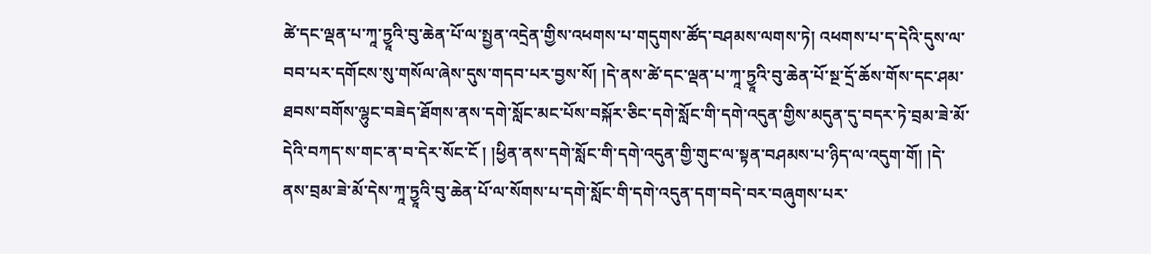ཚེ་དང་ལྡན་པ་ཀཱ་ཏྱཱའི་བུ་ཆེན་པོ་ལ་སྤྱན་འདྲེན་གྱིས་འཕགས་པ་གདུགས་ཚོད་བཤམས་ལགས་ཏེ། འཕགས་པ་ད་དེའི་དུས་ལ་བབ་པར་དགོངས་སུ་གསོལ་ཞེས་དུས་གདབ་པར་བྱས་སོ། །དེ་ནས་ཚེ་དང་ལྡན་པ་ཀཱ་ཏྱཱའི་བུ་ཆེན་པོ་སྔ་དྲོ་ཆོས་གོས་དང་ཤམ་ཐབས་བགོས་ལྷུང་བཟེད་ཐོགས་ནས་དགེ་སློང་མང་པོས་བསྐོར་ཅིང་དགེ་སློང་གི་དགེ་འདུན་གྱིས་མདུན་དུ་བདར་ཏེ་བྲམ་ཟེ་མོ་དེའི་བཀད་ས་གང་ན་བ་དེར་སོང་ངོ ། །ཕྱིན་ནས་དགེ་སློང་གི་དགེ་འདུན་གྱི་གུང་ལ་སྟན་བཤམས་པ་ཉིད་ལ་འདུག་གོ། །དེ་ནས་བྲམ་ཟེ་མོ་དེས་ཀཱ་ཏྱཱའི་བུ་ཆེན་པོ་ལ་སོགས་པ་དགེ་སློང་གི་དགེ་འདུན་དག་བདེ་བར་བཞུགས་པར་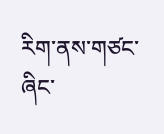རིག་ནས་གཙང་ཞིང་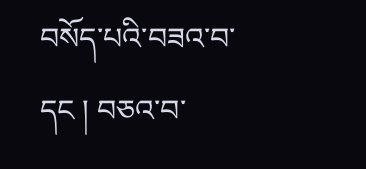བསོད་པའི་བཟའ་བ་དང ། བཅའ་བ་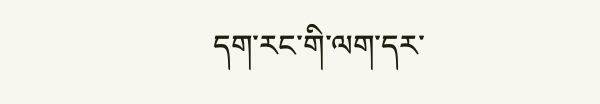དག་རང་གི་ལག་དར་